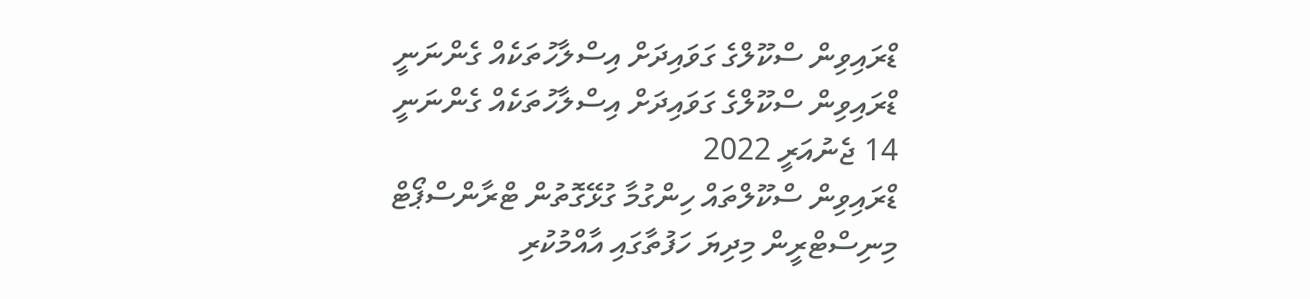ޑްރައިވިން ސްކޫލްގެ ގަވައިދަށް އިސްލާހުތަކެއް ގެންނަނީ
ޑްރައިވިން ސްކޫލްގެ ގަވައިދަށް އިސްލާހުތަކެއް ގެންނަނީ
14 ޖެނުއަރީ 2022
ޑްރައިވިން ސްކޫލްތައް ހިންގުމާ ގުޅޭގޮތުން ޓްރާންސްޕޯޓް މިނިސްޓްރީން މިދިޔަ ހަފުތާގައި އާއްމުކުރި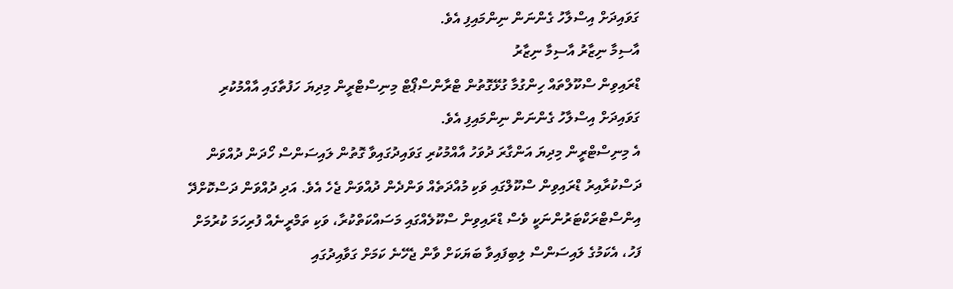ގަވައިދަށް އިސްލާހު ގެންނަން ނިންމައިފި އެވެ.
އާސިމާ ނިޒާރު އާސިމާ ނިޒާރު
ޑްރައިވިން ސްކޫލްތައް ހިންގުމާ ގުޅޭގޮތުން ޓްރާންސްޕޯޓް މިނިސްޓްރީން މިދިޔަ ހަފުތާގައި އާއްމުކުރި ގަވައިދަށް އިސްލާހު ގެންނަން ނިންމައިފި އެވެ.
އެ މިނިސްޓްރީން މިދިޔަ އަންގާރަ ދުވަހު އާއްމުކުރި ގަވައިދުގައިވާ ގޮތުން ލައިސަންސް ހޯދަން ދުއްވަން ދަސްކުރާއިރު ޑްރައިވިން ސްކޫލްގައި ވަކި މުއްދަތެއް ވަންދެން ދުއްވަން ޖެހެ އެވެ. އަދި ދުއްވަން ދަސްކޮށްދޭ އިންސްޓްރަކްޓަރުންނަކީ ވެސް ޑްރައިވިން ސްކޫލެއްގައި މަސައްކަތްކުރާ، ވަކި ތަމްރީނެއް ފުރިހަމަ ކުރުމަށް ފަހު، އެކަމުގެ ލައިސަންސް ލިބިފައިވާ ބަޔަކަށް ވާން ޖެހޭނެ ކަމަށް ގަވާއިދުގައި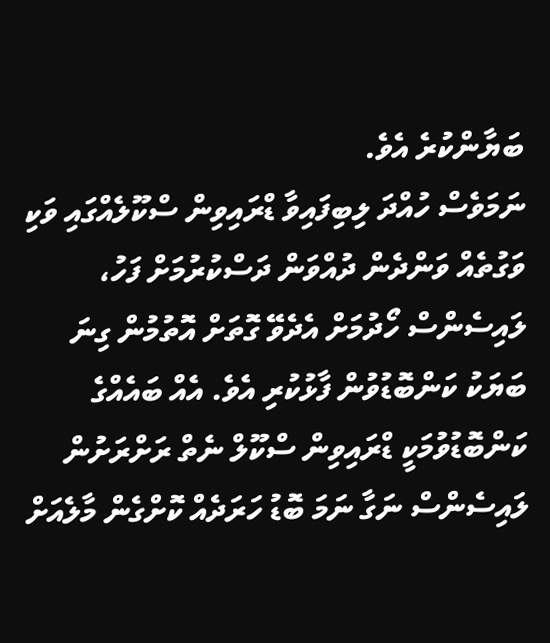ބަޔާންކުރެ އެވެ.
ނަމަވެސް ހުއްދަ ލިބިފައިވާ ޑްރައިވިން ސްކޫލެއްގައި ވަކި ވަގުތެއް ވަންދެން ދުއްވަން ދަސްކުރުމަށް ފަހު، ލައިސެންސް ހޯދުމަށް އެދެވޭ ގޮތަށް އޮތުމުން ގިނަ ބަޔަކު ކަންބޮޑުވުން ފާޅުކުރި އެވެ. އެއް ބައެއްގެ ކަންބޮޑުވުމަކީ ޑްރައިވިން ސްކޫލް ނެތް ރަށްރަށުން ލައިސެންސް ނަގާ ނަމަ ބޮޑު ހަރަދެއް ކޮށްގެން މާލެއަށް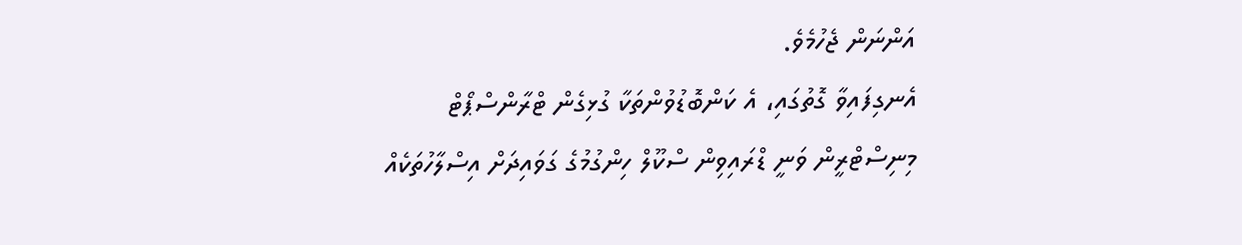އަންނަން ޖެހުމެވެ.
އެނގިފައިވާ ގޮތުގައި، އެ ކަންބޮޑުވުންތަކާ ގުޅިގެން ޓްރާންސްޕޯޓް މިނިސްޓްރީން ވަނީ ޑްރައިވިން ސްކޫލް ހިންގުމުގެ ގަވައިދަށް އިސްލާހުތަކެއް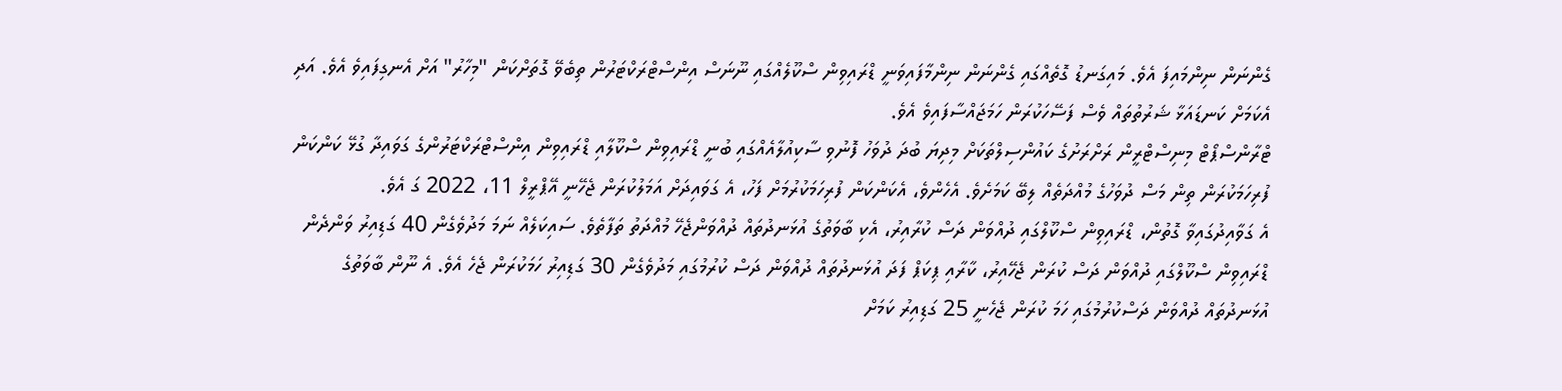ގެންނަން ނިންމައިފަ އެވެ. މައިގަނޑު ގޮތެއްގައި ގެންނަން ނިންމާފައިވަނީ ޑްރައިވިން ސްކޫލެއްގައި ނޫނަސް އިންސްޓްރަކްޓަރުން ތިބެވޭ ގޮތަށްކަން "މިހާރު" އަށް އެނގިފައިވެ އެވެ. އަދި އެކަމަށް ކަނޑައަޅާ ޝަރުތުތައް ވެސް ފަސޭހަކުރަން ހަމަޖައްސާފައިވެ އެވެ.
ޓްރާންސްޕޯޓް މިނިސްޓްރީން ރަށްރަށުގެ ކައުންސިލްތަކަށް މިދިޔަ ބުދަ ދުވަހު ފޮނުވި ސާކިއުލާއެއްގައި ބުނީ ޑްރައިވިން ސްކޫލާއި ޑްރައިވިން އިންސްޓްރަކްޓަރުންގެ ގަވައިދާ ގުޅޭ ކަންކަން ފުރިހަމަކުރަން ތިން މަސް ދުވަހުގެ މުއްދަތެއް ލިބޭ ކަމަށެވެ. އެހެންވެ، އެކަންކަން ފުރިހަމަކުރުމަށް ފަހު، އެ ގަވައިދަށް އަމަލުކުރަން ޖެހޭނީ އޭޕްރީލް 11، 2022 ގަ އެވެ.
އެ ގަވާއިދުގައިވާ ގޮތުން، ޑްރައިވިން ސްކޫލްގައި ދުއްވަން ދަސް ކުރާއިރު، އެކި ބާވަތުގެ އުޅަނދުތައް ދުއްވަންޖެހޭ މުއްދަތު ތަފާތެވެ. ސައިކަލެއް ނަމަ މަދުވެގެން 40 ގަޑިއިރު ވަންދެން ޑްރައިވިން ސްކޫލްގައި ދުއްވަން ދަސް ކުރަން ޖެހޭއިރު، ކާރާއި ޕިކަޕް ފަދަ އުޅަނދުތައް ދުއްވަން ދަސް ކުރުމުގައި މަދުވެގެން 30 ގަޑިއިރު ހަމަކުރަން ޖެހެ އެވެ. އެ ނޫން ބާވަތުގެ އުޅަނދުތައް ދުއްވަން ދަސްކުރުމުގައި ހަމަ ކުރަން ޖެހެނީ 25 ގަޑިއިރު ކަމަށް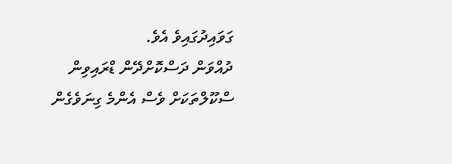ގަވައިދުގައިވެ އެވެ.
ދުއްވަން ދަސްކޮށްދޭން ޑްރައިވިން ސްކޫލްތަކަށް ވެސް އެންމެ ގިނަވެގެން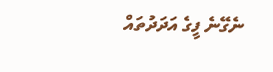ނެގޭނެ ފީގެ އަދަދުތައް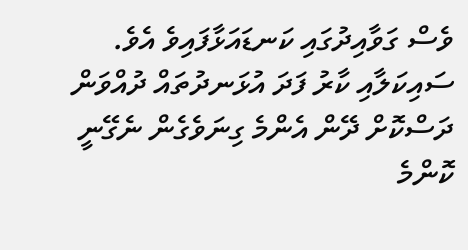ވެސް ގަވާއިދުގައި ކަނޑައަޅާފައިވެ އެވެ.
ސައިކަލާއި ކާރު ފަދަ އުޅަނދުތައް ދުއްވަން ދަސްކޮށް ދޭން އެންމެ ގިނަވެގެން ނެގޭނީ ކޮންމެ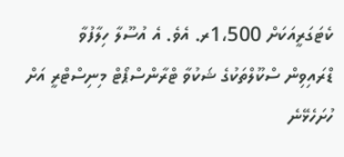ކެޓަގަރީއަކަށް 1،500ރ. އެވެ. އެ އުސޫލާ ހިލާފުވާ ޑްރައިވިން ސްކޫލްތަކުގެ ޝަކުވާ ޓްރާންސްޕޯޓް މިނިސްޓްރީ އަށް ހުށަހެޅޭނެ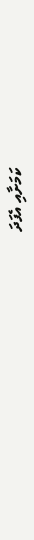ކަމަށާއި އެފަދަ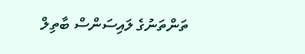ތަންތަނުގެ ލައިސަންސް ބާތިލް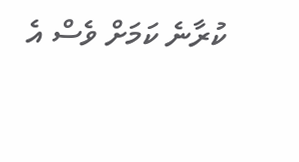ކުރާނެ ކަމަށް ވެސް އެ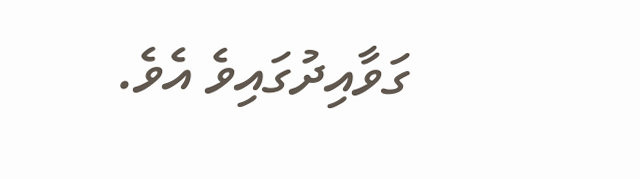ގަވާއިދުގައިވެ އެވެ.